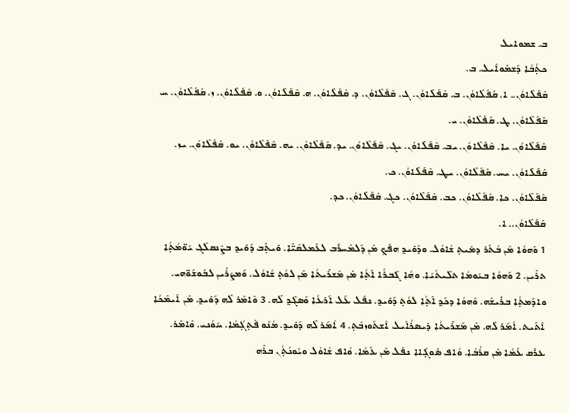ܒ. ܫܡܘܐܝܠ
ܟܬ݂ܳܒܳܐ ܕܰܫܡܽܘܐܶܝܠ. ܒ.
ܩܶܦܰܠܶܐܘܳܢ.. ܐ. ܩܶܦܰܠܶܐܘܳܢ. ܒ. ܩܶܦܰܠܶܐܘܳܢ. ܓ. ܩܶܦܰܠܶܐܘܳܢ. ܕ. ܩܶܦܰܠܶܐܘܳܢ. ܗ. ܩܶܦܰܠܶܐܘܳܢ. ܘ. ܩܶܦܰܠܶܐܘܳܢ. ܙ. ܩܶܦܰܠܶܐܘܳܢ. ܚ ܩܶܦܰܠܶܐܘܳܢ. ܛ. ܩܶܦܰܠܶܐܘܳܢ. ܝ.
ܩܶܦܰܠܶܐܘܳܢ. ܝܐ. ܩܶܦܰܠܶܐܘܳܢ. ܝܒ. ܩܶܦܰܠܶܐܘܳܢ. ܝܓ. ܩܶܦܰܠܶܐܘܳܢ. ܝܕ. ܩܶܦܰܠܶܐܘܳܢ. ܝܗ. ܩܶܦܰܠܶܐܘܳܢ. ܝܘ. ܩܶܦܰܠܶܐܘܳܢ. ܝܙ. ܩܶܦܰܠܶܐܘܳܢ. ܝܚ. ܩܶܦܰܠܶܐܘܳܢ. ܝܛ. ܩܶܦܰܠܶܐܘܳܢ. ܟ.
ܩܶܦܰܠܶܐܘܳܢ. ܟܐ. ܩܶܦܰܠܶܐܘܳܢ. ܟܒ. ܩܶܦܰܠܶܐܘܳܢ. ܟܓ. ܩܶܦܰܠܶܐܘܳܢ. ܟܕ.
ܩܶܦܰܠܶܐܘܳܢ.. ܐ.
1 ܘܰܗܘܳܐ ܡܶܢ ܒܳܬܰܪ ܕܡܺܝܬ݂ ܫܳܐܘܳܠ. ܘܕܰܘܺܝܕ݂ ܗܦܰܟ݂ ܡܶܢ ܕܰܠܡܶܚܪܰܒ ܠܥܰܡܠܩܳܝ̈ܶܐ. ܘܺܝܬ݂ܶܒ ܕܰܘܺܝܕ݂ ܒܨܶܢܩܠܰܓ ܝܰܘ̈ܡܳܬ݂ܳܐ ܬܪܶܝܢ. 2 ܘܰܗܘܳܐ ܒܝܰܘܡܳܐ ܬܠܺܝܬܳܝܳܐ. ܘܗܳܐ ܓܰܒܪܳܐ ܐܶܬ݂ܳܐ ܡܶܢ ܡܰܫܪܺܝܬܳܐ ܡܶܢ ܠܘܳܬ݂ ܫܳܐܘܳܠ. ܘܰܡܨܰܪܶܝܢ ܠܒܽܘܫܰܘ̈ܗܝ. ܘܐܕܰܡܬ݂ܳܐ ܒܪܺܝܫܶܗ. ܘܰܗܘܳܐ ܕܟܰܕ݂ ܐܶܬ݂ܳܐ ܠܘܳܬ݂ ܕܰܘܺܝܕ݂. ܢܦܰܠ ܥܰܠ ܐܰܪܥܳܐ ܘܰܣܓܶܕ݂ ܠܶܗ. 3 ܘܶܐܡܰܪ ܠܶܗ ܕܰܘܺܝܕ݂. ܡܶܢ ܐܰܝܡܶܟܳܐ ܐܶܬܰܝܬ. ܐܳܡܰܪ ܠܶܗ. ܡܶܢ ܡܰܫܪܺܝܬܳܐ ܕܺܝܣܪܳܐܶܝܠ ܐܶܫܬܰܘܙܒܶܬ݂. 4 ܐܳܡܰܪ ܠܶܗ ܕܰܘܺܝܕ݂. ܡܳܢܰܘ ܦܶܬ݂ܓ݂ܳܡܳܐ. ܚܰܘܳܢܝ. ܘܶܐܡܰܪ. ܥܪܰܩ ܥܰܡܳܐ ܡܶܢ ܩܪܳܒܳܐ. ܘܳܐܦ ܣܽܘܓ݂ܳܐܐ ܢܦܰܠ ܡܶܢ ܥܰܡܳܐ. ܘܳܐܦ ܫܳܐܘܳܠ ܘܝܽܘܢܳܬ݂ܳܢ ܒܪܶܗ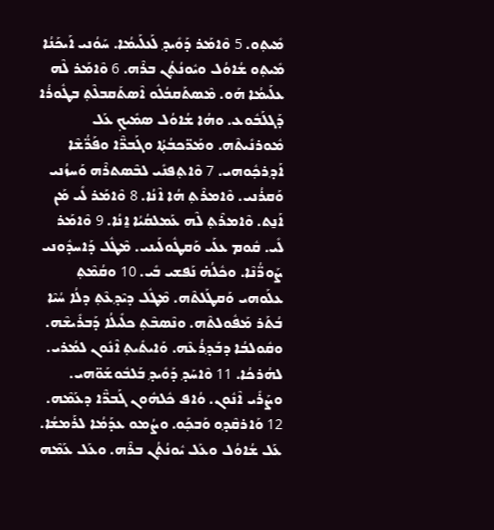ܡܺܝܬ݂ܘ. 5 ܘܶܐܡܰܪ ܕܰܘܺܝܕ݂ ܠܰܥܠܰܝܡܳܐ. ܚܰܘܳܢܝ ܐܰܝܟܰܢܳܐ ܡܺܝܬ݂ܘ ܫܳܐܘܳܠ ܘܝܽܘܢܳܬ݂ܳܢ ܒܪܶܗ. 6 ܘܶܐܡܰܪ ܠܶܗ ܥܠܰܝܡܳܐ ܗܰܘ. ܡܶܣܬܰܩܒܳܠܽܘ ܐܶܣܬܰܩܒܠܶܬ݂ ܒܛܽܘܪܳܐ ܕܰܓܠܰܒܽܘܥ. ܘܗܳܐ ܫܳܐܘܳܠ ܣܡܺܝܟ݂ ܥܰܠ ܡܽܘܪܢܺܝܬܶܗ. ܘܡܰܖ̈ܟܒܳܬ݂ܳܐ ܘܓܰܒܖ̈ܶܐ ܘܦܰܖ̈ܳܫܶܐ ܐܰܕ݂ܪܟ݂ܽܘܗܝ. 7 ܘܶܐܬ݂ܦܢܺܝ ܠܒܶܣܬܪܶܗ ܘܰܚܙܳܢܝ ܘܰܩܪܳܢܝ. ܘܶܐܡܪܶܬ݂ ܗܳܐ ܐܶܢܳܐ. 8 ܘܶܐܡܰܪ ܠܺܝ ܡܰܢ ܐܰܢ̱ܬ. ܘܶܐܡܪܶܬ݂ ܠܶܗ ܥܰܡܠܩܳܝܳܐ ܐ̱ܢܳܐ. 9 ܘܶܐܡܰܪ ܠܺܝ. ܩܽܘܡ ܥܠܰܝ ܘܰܩܛܽܘܠܰܝܢܝ. ܡܶܛܽܠ ܕܰܐܚܕܽܘܢܝ ܨܰܘܖ̈ܳܢܶܐ. ܘܟܽܠܳܗ̇ ܢܰܦܫܝ ܒܺܝ. 10 ܘܩܳܡܶܬ݂ ܥܠܰܘܗܝ ܘܰܩܛܰܠܬܶܗ. ܡܶܛܽܠ ܕܝܶܕ݂ܥܶܬ݂ ܕܠܳܐ ܚܳܝܶܐ ܒܳܬܰܪ ܡܰܦܽܘܠܬܶܗ. ܘܢܶܣܒܶܬ݂ ܟܠܺܝܠܳܐ ܕܰܒܪܺܝܫܶܗ. ܘܩܽܘܠܒܳܐ ܕܒܰܕ݂ܪܳܥܶܗ. ܘܰܐܝܬܺܝܬ݂ ܐܶܢܽܘܢ ܠܡܳܪܝ. ܠܗܳܪܟܳܐ. 11 ܘܶܐܚܰܕ݂ ܕܰܘܺܝܕ݂ ܒܰܠܒܽܘܫܰܘ̈ܗܝ. ܘܨܰܪܺܝ ܐܶܢܽܘܢ. ܘܳܐܦ ܟܽܠܗܽܘܢ ܓܰܒܖ̈ܶܐ ܕܥܰܡܶܗ. 12 ܘܰܐܪܩܶܕ݂ܘ ܘܰܒܟ݂ܰܘ. ܘܨܳܡܘ ܥܕܰܡܳܐ ܠܪܰܡܫܳܐ. ܥܰܠ ܫܳܐܘܳܠ ܘܥܰܠ ܝܽܘܢܳܬ݂ܳܢ ܒܪܶܗ. ܘܥܰܠ ܥܰܡܶܗ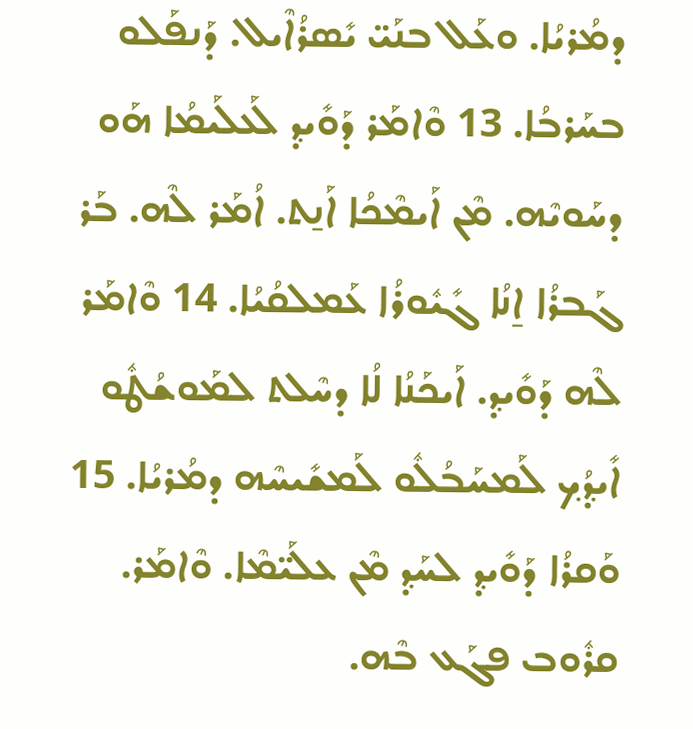ܕܡܳܪܝܳܐ. ܘܥܰܠ ܒܢܰܝ̈ ܝܺܣܪܳܐܶܝܠ. ܕܰܢܦܰܠܘ ܒܚܰܪܒܳܐ. 13 ܘܶܐܡܰܪ ܕܰܘܺܝܕ݂ ܠܰܥܠܰܝܡܳܐ ܗܰܘ ܕܚܰܘܝܶܗ. ܡܶܢ ܐܰܝܡܶܟܳܐ ܐܰܢ̱ܬ. ܐܳܡܰܪ ܠܶܗ. ܒܰܪ ܓܰܒܪܳܐ ܐ̱ܢܳܐ ܓܺܝܽܘܪܳܐ ܥܰܡܠܩܳܝܳܐ. 14 ܘܶܐܡܰܪ ܠܶܗ ܕܰܘܺܝܕ݂. ܐܰܝܟܰܢܳܐ ܠܳܐ ܕܚܶܠܬ ܠܡܰܘܫܳܛܽܘ ܐܺܝܕ݂ܳܟ݂ ܠܰܡܚܰܒܳܠܽܘ ܠܰܡܫܺܝܚܶܗ ܕܡܳܪܝܳܐ. 15 ܘܰܩܪܳܐ ܕܰܘܺܝܕ݂ ܠܚܰܕ݂ ܡܶܢ ܥܠܰܝ̈ܡܶܐ. ܘܶܐܡܰܪ. ܩܪܽܘܒ ܦܓܰܥ ܒܶܗ.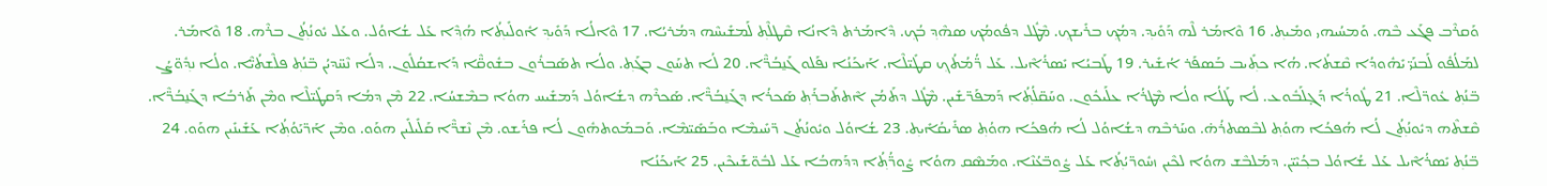ܘܰܩܪܶܒ ܦܓܰܥ ܒܶܗ. ܘܰܡܚܳܝܗܝ ܘܡܺܝܬ݂. 16 ܘܶܐܡܰܪ ܠܶܗ ܕܰܘܺܝܕ݂. ܕܡܳܟ݂ ܒܪܺܝܫܟ݂. ܡܶܛܽܠ ܕܦܽܘܡܳܟ ܣܗܶܕ݂ ܒܳܟ݂. ܕܶܐܡܰܪܬ ܕܶܐܢܳܐ ܩܶܛܠܶܬ݂ ܠܰܡܫܺܝܚܶܗ ܕܡܳܪܝܳܐ. 17 ܘܶܐܠܳܐ ܕܰܘܺܝܕ݂ ܐܽܘܠܺܝܬ݂ܳܐ ܗܳܕ݂ܶܐ ܥܰܠ ܫܳܐܘܳܠ. ܘܥܰܠ ܝܽܘܢܳܬ݂ܳܢ ܒܪܶܗ. 18 ܘܶܐܡܰܪ. ܠܡܰܠܳܦܽܘ ܠܰܒܢܰܝ̈ ܝܺܗܽܘܕܳܐ ܩܶܫܬܳܐ. ܗܳܐ ܟܬ݂ܺܝܒ ܒܰܣܦܰܪ ܐܳܫܺܝܪ. 19 ܛܰܒܝܳܐ ܝܺܣܪܳܐܶܝܠ. ܥܰܠ ܖ̈ܳܡܳܬܳܟ݂ ܩܛܺܝ̈ܠܶܐ. ܐܰܝܟܰܢܳܐ ܢܦܰܠܘ ܓܰܢ̱ܒܳܖ̈ܶܐ. 20 ܠܳܐ ܬܚܰܘܢ ܒܓܰܬ݂. ܘܠܳܐ ܬܣܰܒܪܽܘܢ ܒܫܽܘܩ̈ܶܐ ܕܰܐܫܩܳܠܽܘܢ. ܕܠܳܐ ܢܶܚ̈ܕܝܳܢ ܒ̈ܢܳܬ݂ ܦܠܶܫܬܳܝ̈ܶܐ. ܘܠܳܐ ܢܕ݂ܽܘ̈ܨܳܢ ܒ̈ܢܳܬ݂ ܥܽܘܖ̈ܠܶܐ. 21 ܛܽܘܪܳܐ ܕܰܓ̣ܠܰܒܽܘܥ. ܠܳܐ ܛܰܠܳܐ ܘܠܳܐ ܡܶܛܪܳܐ ܥܠܰܝܟܽܘܢ. ܘܚܰܩ̈ܠܳܬ݂ܳܐ ܕܰܡܦܰܖ̈ܫܺܝܢ. ܡܶܛܽܠ ܕܬܰܡܳܢ ܐܶܬܬܰܒܪܰܬ݂ ܣܰܟܪܳܐ ܕܓܰܢ̱ܒܳܖ̈ܶܐ. ܣܰܟܪܶܗ ܕܫܳܐܘܳܠ ܕܰܡܫܺܝܚ ܗܘܳܐ ܒܡܶܫܚܳܐ. 22 ܡܶܢ ܕܡܳܐ ܕܰܩܛܺܝ̈ܠܶܐ ܘܡܶܢ ܬܰܪܒܳܐ ܕܓܰܢ̱ܒܳܖ̈ܶܐ. ܩܶܫܬܶܗ ܕܝܽܘܢܳܬ݂ܳܢ ܠܳܐ ܗܳܦܟܳܐ ܗܘܳܬ݂ ܠܒܶܣܬܪܳܗ̇. ܘܚܰܪܒܶܗ ܕܫܳܐܘܳܠ ܠܳܐ ܗܳܦܟܳܐ ܗܘܳܬ݂ ܣܪܺܝܩܳܐܺܝܬ݂. 23 ܫܳܐܘܳܠ ܘܝܽܘܢܳܬܳܢ ܖ̈ܚܺܝܡܶܐ ܘܒܰܣܺܝ̈ܡܶܐ. ܘܰܒܡܰܘܬܗܽܘܢ ܠܳܐ ܦܪܰܫܘ. ܡܶܢ ܢܶܫܖ̈ܶܐ ܩܰܠܺܝܠܺܝܢ ܗܘܰܘ. ܘܡܶܢ ܐܰܖ̈ܝܰܘܳܬ݂ܳܐ ܥܰܫܺܝܢܺܝܢ ܗܘܰܘ. 24 ܒ̈ܢܳܬ݂ ܝܺܣܪܳܐܶܝܠ ܥܰܠ ܫܳܐܘܳܠ ܒܟ݂ܳܝܶܝ̈ܢ. ܕܡܰܠܒܶܫ ܗܘܳܐ ܠܟܶܝܢ ܙܚܽܘܖ̈ܝܳܬ݂ܳܐ ܥܰܠ ܨܽܘܒ̈ܥܳܢܶܐ. ܘܡܰܣܶܩ ܗܘܳܐ ܨܽܘܖ̈ܳܬ݂ܳܐ ܕܕܰܗܒܳܐ ܥܰܠ ܠܒܽܘ̈ܫܰܝܟܶܝܢ. 25 ܐܰܝܟܰܢܳܐ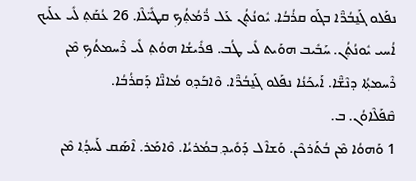ܢܦܰܠܘ ܓܰܢ̱ܒܳܖ̈ܶܐ ܒܓܰܘ ܩܪܳܒܳܐ. ܝܽܘܢܳܬ݂ܳܢ ܥܰܠ ܖ̈ܳܡܳܬ݂ܳܟ݂ ܩܛܺܝ̈ܠܶܐ. 26 ܥܳܩܰܬ݂ ܠܺܝ ܥܠܰܝܟ ܐܳܚܝ ܝܽܘܢܳܬ݂ܳܢ. ܚܰܒܺܝܒ ܗܘܰܝܬ ܠܺܝ ܛܳܒ. ܦܪܺܝܫܳܐ ܗܘܳܬ݂ ܠܺܝ ܪܶܚܡܬܳܟ݂ ܡܶܢ ܪܶܚܡܬ݂ܳܐ ܕܢܶܫ̈ܶܐ. ܐܰܝܟܰܢܳܐ ܢܦܰܠܘ ܓܰܢ̱ܒܳܖ̈ܶܐ. ܘܶܐܒܰܕ݂ܘ ܡܳܐܢ̈ܶܐ ܕܰܩܪܳܒܳܐ.
ܩܶܦܰܠܶܐܘܳܢ. ܒ.
1 ܘܰܗܘܳܐ ܡܶܢ ܒܳܬܰܪܟܶܢ. ܘܰܫܐܶܠ ܕܰܘܺܝܕ݂ ܒܡܳܪܝܳܐ. ܘܶܐܡܰܪ. ܐܶܣܰܩ ܠܰܚܕ݂ܳܐ ܡܶܢ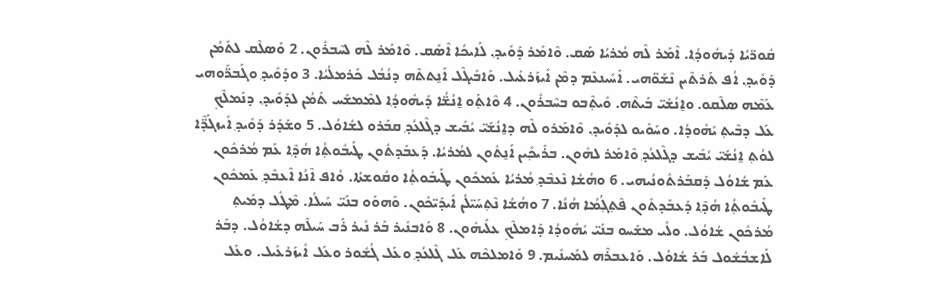ܩܽܘܖ̈ܝܳܐ ܕܺܝܗܽܘܕ݂ܳܐ. ܐܶܡܰܪ ܠܶܗ ܡܳܪܝܳܐ ܣܰܩ. ܘܶܐܡܰܪ ܕܰܘܺܝܕ݂. ܠܰܐܝܟܳܐ ܐܶܣܰܩ. ܘܶܐܡܰܪ ܠܶܗ ܠܚܶܒܪܽܘܢ. 2 ܘܰܣܠܶܩ ܠܬܰܡܳܢ ܕܰܘܺܝܕ݂. ܐܳܦ ܬܰܪܬܶܝܢ ܢܶܫܰܘ̈ܗܝ. ܐܰܚܺܝܢܥܶܡ ܕܡܶܢ ܐܺܝܙܰܪܥܺܝܠ. ܘܰܐܒܺܝܓܶܠ ܐܰܢ̱ܬܬܶܗ ܕܢܳܒܳܠ ܟܰܪܡܠܳܝܳܐ. 3 ܘܕܰܘܺܝܕ݂ ܘܓܰܒܖ̈ܰܘܗܝ ܥܰܡܶܗ ܣܠܶܩܘ. ܘܐ̱ܢܳܫܰܝ̈ ܒܰܝܬܶܗ. ܘܺܝܬ݂ܶܒܘ ܒܚܶܒܪܽܘܢ. 4 ܘܶܐܬ݂ܰܘ ܐ̱ܢܳܫ̈ܳܐ ܕܺܝܗܽܘܕ݂ܳܐ ܠܡܶܡܫܰܚ ܬܰܡܳܢ ܠܕܰܘܺܝܕ݂. ܕܢܰܡܠܶܟ݂ ܥܰܠ ܕܒܶܝܬ݂ ܝܺܗܽܘܕܳܐ. ܘܚܰܘܺܝܘ ܠܕܰܘܺܝܕ݂. ܘܶܐܡܰܪܘ ܠܶܗ ܕܐ̱ܢܳܫܰܝ̈ ܝܳܒܺܝܫ ܕܓܶܠܥܳܕ݂ ܩܒܰܪܘ ܠܫܳܐܘܳܠ. 5 ܘܫܰܕܰܪ ܕܰܘܺܝܕ݂ ܐܺܝܙܓܰܕ̈ܶܐ ܠܘܳܬ݂ ܐ̱ܢܳܫܰܝ̈ ܝܳܒܺܝܫ ܕܓܶܠܥܳܕ݂ ܘܶܐܡܰܪ ܠܗܽܘܢ. ܒܪܺܝܟ݂ܺܝܢ ܐܰܢ̱ܬܽܘܢ ܠܡܳܪܝܳܐ. ܕܰܥܒܰܕܬܽܘܢ ܛܰܝܒܽܘܬ݂ܳܐ ܗܳܕ݂ܶܐ ܥܰܡ ܡܳܪܟܽܘܢ ܥܰܡ ܫܳܐܘܳܠ ܕܰܩܒܰܪܬܽܘܢܳܝܗܝ. 6 ܘܗܳܫܳܐ ܢܶܥܒܶܕ݂ ܡܳܪܝܳܐ ܥܰܡܟܽܘܢ ܛܰܝܒܽܘܬ݂ܳܐ ܘܩܽܘܫܬܳܐ. ܘܳܐܦ ܐܶܢܳܐ ܐܶܥܒܶܕ݂ ܥܰܡܟܽܘܢ ܛܰܝܒܽܘܬ݂ܳܐ ܗܳܕ݂ܶܐ ܕܰܥܒܰܕܬܽܘܢ ܦܶܬ݂ܓ݂ܳܡܳܐ ܗܳܢܳܐ. 7 ܘܗܳܫܳܐ ܢܶܬ݂ܚܰܝ̈ܠܳܢ ܐܺܝܕܰܝ̈ܟܽܘܢ. ܘܰܗܘܰܘ ܒܢܰܝ̈ ܚܰܝܠܳܐ. ܡܶܛܽܠ ܕܡܺܝܬ݂ ܡܳܪܟܽܘܢ ܫܳܐܘܳܠ. ܘܠܺܝ ܡܫܰܚܘ ܒܢܰܝ̈ ܝܺܗܽܘܕܳܐ ܕܰܐܡܠܶܟ݂ ܥܠܰܝܗܽܘܢ. 8 ܘܰܐܒܢܺܝܪ ܒܰܪ ܢܺܝܪ ܪܰܒ ܚܰܝܠܶܗ ܕܫܳܐܘܳܠ. ܕܒܰܪ ܠܰܐܫܒܳܫܽܘܠ ܒܰܪ ܫܳܐܘܳܠ. ܘܰܐܥܒܪܶܗ ܠܡܰܚܢܺܝܡ. 9 ܘܰܐܡܠܟܶܗ ܥܰܠ ܓܶܠܥܳܕ݂ ܘܥܰܠ ܓܳܫܽܘܪ ܘܥܰܠ ܐܺܝܙܰܪܥܺܝܠ. ܘܥܰܠ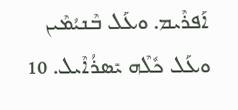ܐܰܦܪܶܝܡ. ܘܥܰܠ ܒܶܢܝܳܡܶܝܢ ܘܥܰܠ ܟܽܠܶܗ ܝܺܣܪܳܐܶܝܠ. 10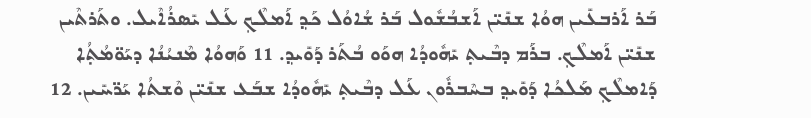ܒܰܪ ܐܰܪܒܥܺܝܢ ܗܘܳܐ ܫܢܺܝ̈ܢ ܐܰܫܒܳܫܽܘܠ ܒܰܪ ܫܳܐܘܳܠ ܟܰܕ݂ ܐܰܡܠܶܟ݂ ܥܰܠ ܝܺܣܪܳܐܶܝܠ. ܘܬܰܪܬܶܝܢ ܫܢܺܝ̈ܢ ܐܰܡܠܶܟ݂. ܒܪܰܡ ܕܒܶܝܬ݂ ܝܺܗܽܘܕܳܐ ܗܘܰܘ ܒܳܬܰܪ ܕܰܘܺܝܕ݂. 11 ܘܰܗܘܳܐ ܡܶܢܝܳܢܳܐ ܕܝܰܘ̈ܡܳܬ݂ܳܐ ܕܰܐܡܠܶܟ݂ ܡܰܠܟܳܐ ܕܰܘܺܝܕ݂ ܒܚܶܒܪܽܘܢ ܥܰܠ ܕܒܶܝܬ݂ ܝܺܗܽܘܕܳܐ ܫܒܰܥ ܫܢܺܝ̈ܢ ܘܶܫܬܳܐ ܝܰܖ̈ܚܺܝܢ. 12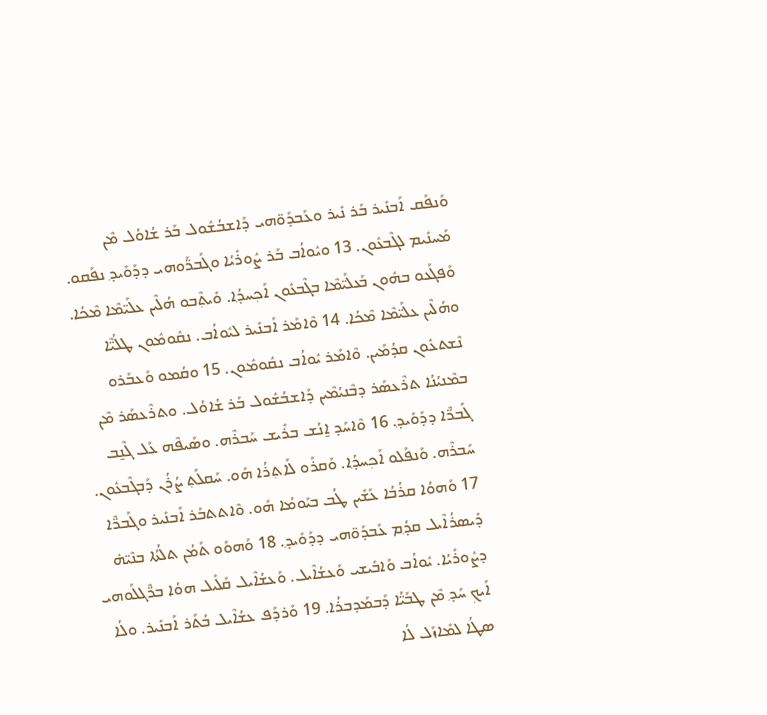ܘܰܢܦܰܩ ܐܰܒܢܺܝܪ ܒܰܪ ܢܺܝܪ ܘܥܰܒܕܰܘ̈ܗܝ ܕܰܐܫܒܳܫܽܘܠ ܒܰܪ ܫܳܐܘܳܠ ܡܶܢ ܡܰܚܢܺܝܡ ܠܓܶܒܥܽܘܢ. 13 ܘܝܽܘܐܳܒ ܒܰܪ ܨܽܘܪܺܝܳܐ ܘܓܰܒܖ̈ܰܘܗܝ ܕܕܰܘܺܝܕ݂ ܢܦܰܩܘ. ܘܰܦܓܰܥܘ ܒܗܽܘܢ ܒܰܥܠܰܝ̈ܡܶܐ ܒܓܶܒܥܽܘܢ ܐܰܟ݂ܚܕ݂ܳܐ. ܘܺܝܬ݂ܶܒܘ ܗܳܠܶܝܢ ܥܠܰܝ̈ܡܶܐ ܡܶܟܳܐ. ܘܗܳܠܶܝܢ ܥܠܰܝ̈ܡܶܐ ܡܶܟܳܐ. 14 ܘܶܐܡܰܪ ܐܰܒܢܺܝܪ ܠܝܽܘܐܳܒ. ܢܩܽܘܡܽܘܢ ܛܠܳܝ̈ܶܐ ܢܶܫܬܥܽܘܢ ܩܕܳܡܰܝܢ. ܘܶܐܡܰܪ ܝܽܘܐܳܒ ܢܩܽܘܡܽܘܢ. 15 ܘܩܳܡܘ ܘܰܥܒܰܪܘ ܒܡܶܢܝܳܢܳܐ ܬܪܶܥܣܰܪ ܕܒܶܢܝܳܡܶܝܢ ܕܰܐܫܒܳܫܽܘܠ ܒܰܪ ܫܳܐܘܳܠ. ܘܬܪܶܥܣܰܪ ܡܶܢ ܓܰܒܖ̈ܶܐ ܕܕܰܘܺܝܕ݂. 16 ܘܶܐܚܰܕ ܐ̱ܢܳܫ ܒܪܺܝܫ ܚܰܒܪܶܗ. ܘܣܰܝܦܶܗ ܥܰܠ ܓܶܢ̱ܒ ܚܰܒܪܶܗ. ܘܰܢܦܰܠܘ ܐܰܟ݂ܚܕ݂ܳܐ. ܘܰܩܪܰܘ ܠܰܐܬ݂ܪܳܐ ܗܰܘ. ܚܰܩܠܰܬ݂ ܨܳܪܳܢ ܕܰܒܓܶܒܥܽܘܢ. 17 ܘܰܗܘܳܐ ܩܪܳܒܳܐ ܥܰܫܺܝܢ ܛܳܒ ܒܝܰܘܡܳܐ ܗܰܘ. ܘܶܐܬܬܒܰܪ ܐܰܒܢܺܝܪ ܘܓܰܒܖ̈ܶܐ ܕܺܝܣܪܳܐܶܝܠ ܩܕ݂ܳܡ ܥܰܒܕܰܘ̈ܗܝ ܕܕܰܘܺܝܕ݂. 18 ܘܰܗܘܰܘ ܬܰܡܳܢ ܬܠܳܬܳܐ ܒܢܶܝ̈ܗ̇ ܕܨܽܘܪܺܝܳܐ. ܝܽܘܐܳܒ ܘܰܐܒܺܝܫܝ ܘܰܥܫܳܐܶܝܠ. ܘܰܥܫܳܐܶܝܠ ܩܰܠܺܝܠ ܗܘܳܐ ܒܖ̈ܶܓܠܰܘܗܝ ܐܰܝܟ݂ ܚܰܕ݂ ܡܶܢ ܛܒܰܝ̈ܳܐ ܕܰܒܡܰܕܒܪܳܐ. 19 ܘܰܪܕܰܦ ܥܫܳܐܶܝܠ ܒܳܬܰܪ ܐܰܒܢܺܝܪ. ܘܠܳܐ ܣܛܳܐ ܠܡܺܐܙܰܠ ܠܳܐ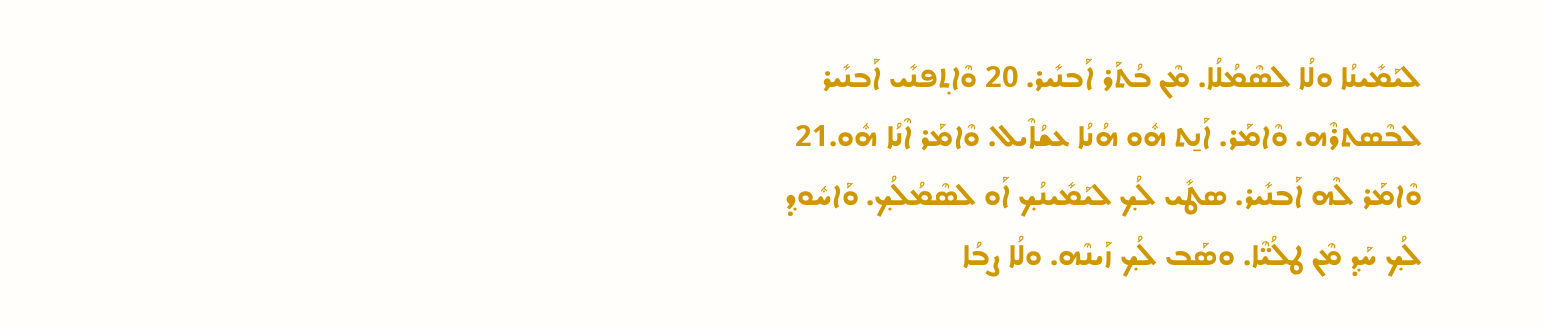ܠܝܰܡܺܝܢܳܐ ܘܠܳܐ ܠܣܶܡܳܠܳܐ. ܡܶܢ ܒܳܬܰܪ ܐܰܒܢܺܝܪ. 20 ܘܶܐܬ݂ܦܢܺܝ ܐܰܒܢܺܝܪ ܠܒܶܣܬܪܶܗ. ܘܶܐܡܰܪ. ܐܰܢ̱ܬ ܗܽܘ ܗܳܢܳܐ ܥܫܳܐܶܝܠ. ܘܶܐܡܰܪ ܐܶܢܳܐ ܗܽܘ.21 ܘܶܐܡܰܪ ܠܶܗ ܐܰܒܢܺܝܪ. ܣܛܺܝ ܠܳܟ݂ ܠܝܰܡܺܝܢܳܟ݂ ܐܰܘ ܠܣܶܡܳܠܳܟ݂. ܘܰܐܚܽܘܕ݂ ܠܳܟ݂ ܚܰܕ݂ ܡܶܢ ܛܠܳܝ̈ܶܐ. ܘܣܰܒ ܠܳܟ݂ ܙܰܝܢܶܗ. ܘܠܳܐ ܨܒܳܐ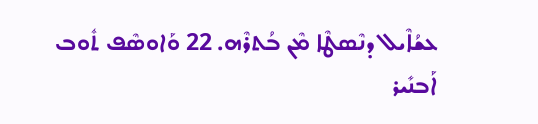ܥܫܳܐܶܝܠ ܕܢܶܣܛܶܐ ܡܶܢ ܒܳܬܪܶܗ. 22 ܘܰܐܘܣܶܦ ܬܽܘܒ ܐܰܒܢܺܝܪ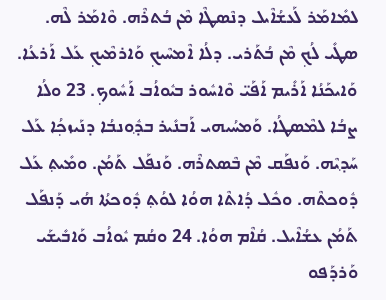ܠܡܺܐܡܰܪ ܠܰܥܫܳܐܶܝܠ ܕܢܶܣܛܶܐ ܡܶܢ ܒܳܬܪܶܗ. ܘܶܐܡܰܪ ܠܶܗ. ܣܛܺܝ ܠܳܟ݂ ܡܶܢ ܒܳܬܰܪܝ. ܕܠܳܐ ܐܶܡܚܶܝܟ݂ ܘܰܐܪܡܶܝܟ݂ ܥܰܠ ܐܰܪܥܳܐ. ܘܰܐܝܟܰܢܳܐ ܐܰܪܺܝܡ ܐܰܦܰܝ̈ ܘܶܐܚܽܘܪ ܒܝܽܘܐܳܒ ܐܰܚܽܘܟ݂. 23 ܘܠܳܐ ܨܒܳܐ ܠܡܶܣܛܳܐ. ܘܰܡܚܳܝܗܝ ܐܰܒܢܺܝܪ ܒܕ݂ܽܘܢܒܳܐ ܕܢܰܝܙܟ݂ܳܐ ܥܰܠ ܚܰܕ݂ܝܶܗ. ܘܰܢܦܰܩ ܡܶܢ ܒܶܣܬܪܶܗ. ܘܰܢܦܰܠ ܬܰܡܳܢ. ܘܡܺܝܬ݂ ܥܰܠ ܕܽܘܟܬܶܗ. ܘܟܽܠ ܕܳܐܬܶܐ ܗܘܳܐ ܠܘܳܬ݂ ܕܽܘܟܬܳܐ ܗܳܝ ܕܰܢܦܰܠ ܬܰܡܳܢ ܥܫܳܐܶܝܠ. ܩܳܐܶܡ ܗܘܳܐ. 24 ܘܩܳܡ ܝܽܘܐܳܒ ܘܰܐܒܺܝܫܰܝ ܘܰܪܕܰܦܘ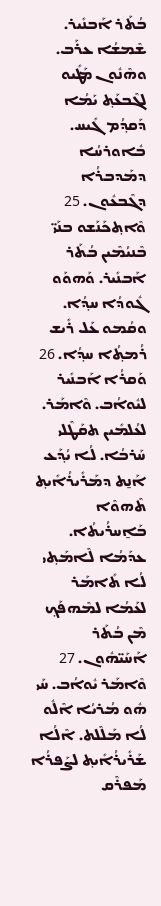ܒܳܬܰܪ ܐܰܒܢܺܝܪ. ܫܶܡܫܳܐ ܥܪܰܒ. ܘܗܶܢܽܘܢ ܡܰܛܺܝܘ ܠܓܶܒܥܰܬ݂ ܝܰܡܳܐ ܕܰܩܕ݂ܳܡ ܓܺܝܚ. ܒܽܐܘܪܚܳܐ ܕܡܰܕܒܪܳܐ ܕܓܶܒܥܽܘܢ. 25 ܘܶܐܬ݂ܟܰܢܰܫܘ ܒܢܰܝ̈ ܒܶܢܝܳܡܶܝܢ ܒܳܬܰܪ ܐܰܒܢܺܝܪ. ܘܰܗܘܰܘ ܓܽܘܕܳܐ ܚܕ݂ܳܐ. ܘܩܳܡܘ ܥܰܠ ܪܺܝܫ ܪܳܡܬ݂ܳܐ ܚܕ݂ܳܐ. 26 ܘܰܩܪܳܐ ܐܰܒܢܺܝܪ ܠܝܽܘܐܳܒ. ܘܶܐܡܰܪ. ܠܥܳܠܡܺܝܢ ܬܩܰܛܶܠܝ ܚܰܪܒܳܐ. ܠܳܐ ܝܳܕ݂ܰܥ ܐܰܢ̱ܬ ܕܡܰܪܺܝܪܳܐܺܝܬ݂ ܬܶܗܘܶܐ ܒܰܐ̱ܚܪܳܝܬܳܐ. ܥܕܰܡܳܐ ܠܶܐܡܰܬ݂ܝ ܠܳܐ ܬܺܐܡܰܪ ܠܥܰܡܳܐ ܠܡܶܗܦܰܟ݂ ܡܶܢ ܒܳܬܰܪ ܐܰܚܰܝ̈ܗܽܘܢ. 27 ܘܶܐܡܰܪ ܝܽܘܐܳܒ. ܚܰܝ ܗܽܘ ܡܳܪܝܳܐ ܐܶܠܽܘ ܠܳܐ ܡܰܠܶܠܬ. ܐܶܠܳܐ ܫܰܪܺܝܪܳܐܺܝܬ݂ ܠܨܰܦܪܳܐ ܡܰܦܪܶܩ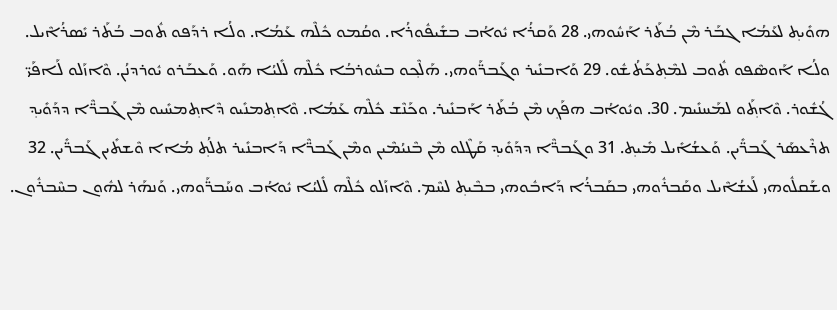ܗܘܺܝܬ݂ ܠܥܰܡܳܐ ܓܒܰܪ ܡܶܢ ܒܳܬܰܪ ܐܰܚܽܘܗܝ. 28 ܘܰܩܪܳܐ ܝܽܘܐܳܒ ܒܫܺܝܦܽܘܪܳܐ. ܘܩܳܡܘ ܟܽܠܶܗ ܥܰܡܳܐ. ܘܠܳܐ ܪܕܰܦܘ ܬܽܘܒ ܒܳܬܰܪ ܝܺܣܪܳܐܶܝܠ. ܘܠܳܐ ܐܰܘܣܶܦܘ ܬܽܘܒ ܠܡܶܬ݂ܟܰܬܳܫܽܘ. 29 ܘܰܐܒܢܺܝܪ ܘܓܰܒܖ̈ܰܘܗܝ. ܗܰܠܶܟ݂ܘ ܒܚܽܘܪܒܳܐ ܟܽܠܶܗ ܠܺܠܝܳܐ ܗܰܘ. ܘܰܥܒܰܪܘ ܝܽܘܪܕܢܳܢ. ܘܶܐܙܰܠܘ ܠܰܐܦܰܝ̈ ܓܳܫܽܘܪ. ܘܶܐܬ݂ܰܘ ܠܡܰܚܢܺܝܡ. 30. ܘܝܽܘܐܳܒ ܗܦܰܟ݂ ܡܶܢ ܒܳܬܰܪ ܐܰܒܢܺܝܪ. ܘܟܰܢܶܫ ܟܽܠܶܗ ܥܰܡܳܐ. ܘܶܐܬ݂ܡܢܺܝܘ ܕܶܐܬ݂ܡܚܺܝܘ ܡܶܢ ܓܰܒܖ̈ܶܐ ܕܕܰܘܺܝܕ݂ ܬܪܶܥܣܰܪ ܓܰܒܖ̈ܺܝܢ. ܘܰܥܫܳܐܺܝܠ ܡܺܝܬ݂. 31 ܘܓܰܒܖ̈ܶܐ ܕܕܰܘܺܝܕ݂ ܩܰܛܶܠܘ ܡܶܢ ܒܶܢܝܳܡܶܝܢ ܘܡܶܢ ܓܰܒܖ̈ܶܐ ܕܰܐܒܢܺܝܪ ܬܠܳܬ݂ ܡܳܐܐ ܘܶܫܬܺܝܢ ܓܰܒܖ̈ܺܝܢ. 32 ܘܫܰܩܠܽܘܗܝ ܠܰܥܫܳܐܶܝܠ ܘܩܰܒܪܽܘܗܝ ܒܩܰܒܪܳܐ ܕܰܐܒܽܘܗܝ ܒܒܶܝܬ݂ ܠܚܶܡ. ܘܶܐܙܰܠܘ ܟܽܠܶܗ ܠܺܠܝܳܐ ܝܽܘܐܳܒ ܘܚܰܒܖ̈ܰܘܗܝ. ܘܰܢܗܰܪ ܠܗܽܘܢ ܒܚܶܒܪܽܘܢ.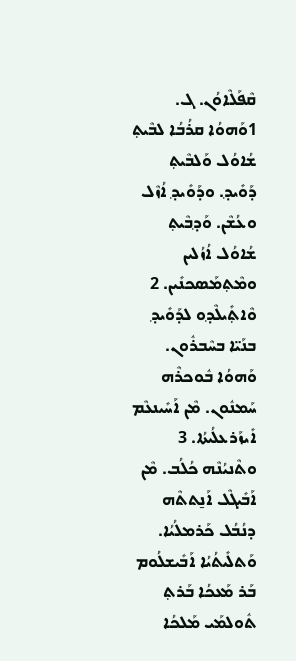ܩܶܦܰܠܶܐܘܳܢ. ܓ.
1ܘܰܗܘܳܐ ܩܪܳܒܳܐ ܠܒܶܝܬ݂ ܫܳܐܘܳܠ ܘܰܠܒܶܝܬ݂ ܕܰܘܺܝܕ݂. ܘܕܰܘܺܝܕ݂ ܐܳܙܶܠ ܘܥܳܫܶܢ. ܘܰܕ݂ܒܶܝܬ݂ ܫܳܐܘܳܠ ܐܳܙܳܠܝܢ ܘܡܶܬ݂ܡܰܣܟܢܺܝܢ. 2 ܘܶܐܬ݂ܺܝܠܶܕ݂ܘ ܠܕܰܘܺܝܕ݂ ܒܢܰܝ̈ܐ ܒܚܶܒܪܽܘܢ. ܘܰܗܘܳܐ ܒܽܘܟܪܶܗ ܚܰܡܢܽܘܢ. ܡܶܢ ܐܰܚܺܝܢܥܶܡ ܐܺܝܙܰܪܥܠܳܝܬܳܐ. 3 ܘܬܶܢܝܳܢܶܗ ܟܳܠܳܒ. ܡܶܢ ܐܰܒܺܝܓܶܠ ܐܰܢ̱ܬܬܶܗ ܕܢܳܒܳܠ ܟܰܪܡܠܳܝܳܐ. ܘܰܬܠܺܝܬܳܝܳܐ ܐܰܒܺܝܫܠܳܘܡ ܒܰܪ ܡܰܥܟܳܐ ܒܰܪܬ݂ ܬܽܘܠܡܰܝ ܡܰܠܟܳܐ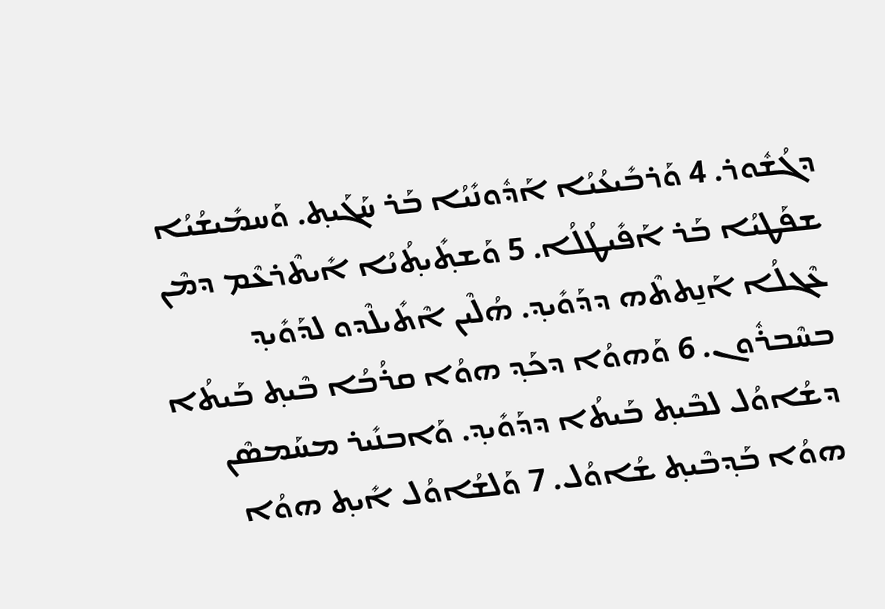ܕܓܳܫܽܘܪ. 4 ܘܰܪܒܺܝܥܳܝܳܐ ܐܰܕܽܘܢܺܝܳܐ ܒܰܪ ܚܰܓܰܝܬ݂. ܘܰܚܡܺܝܫܳܝܳܐ ܫܦܰܛܝܳܐ ܒܰܪ ܐܰܦܺܝܛܳܠܳܐ. 5 ܘܰܫܬ݂ܺܝܬ݂ܳܝܳܐ ܐܺܝܬܶܪܥܶܡ ܕܡܶܢ ܥܶܓܠܳܐ ܐܰܢ̱ܬܬܶܗ ܕܕܰܘܺܝܕ݂. ܗܳܠܶܝܢ ܐܶܬܺܝܠܶܕܘ ܠܕܰܘܺܝܕ݂ ܒܚܶܒܪܽܘܢ. 6 ܘܰܗܘܳܐ ܕܟܰܕ݂ ܗܘܳܐ ܩܪܳܒܳܐ ܒܶܝܬ݂ ܒܰܝܬܳܐ ܕܫܳܐܘܳܠ ܠܒܶܝܬ݂ ܒܰܝܬܳܐ ܕܕܰܘܺܝܕ݂. ܘܰܐܒܢܺܝܪ ܡܚܰܡܣܶܢ ܗܘܳܐ ܒܰܕ݂ܒܶܝܬ݂ ܫܳܐܘܳܠ. 7 ܘܰܠܫܳܐܘܳܠ ܐܺܝܬ݂ ܗܘܳܐ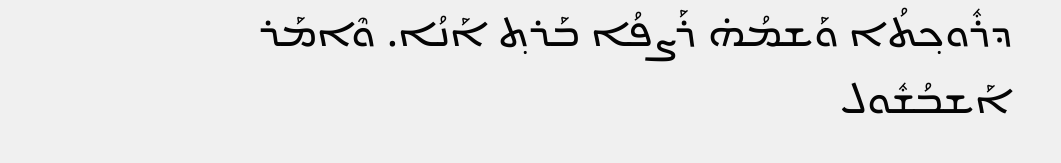ܕܪܽܘܟ݂ܬܳܐ ܘܰܫܡܳܗ̇ ܪܰܨܦܳܐ ܒܰܪܬ݂ ܐܰܢܳܐ. ܘܶܐܡܰܪ ܐܰܫܒܳܫܽܘܠ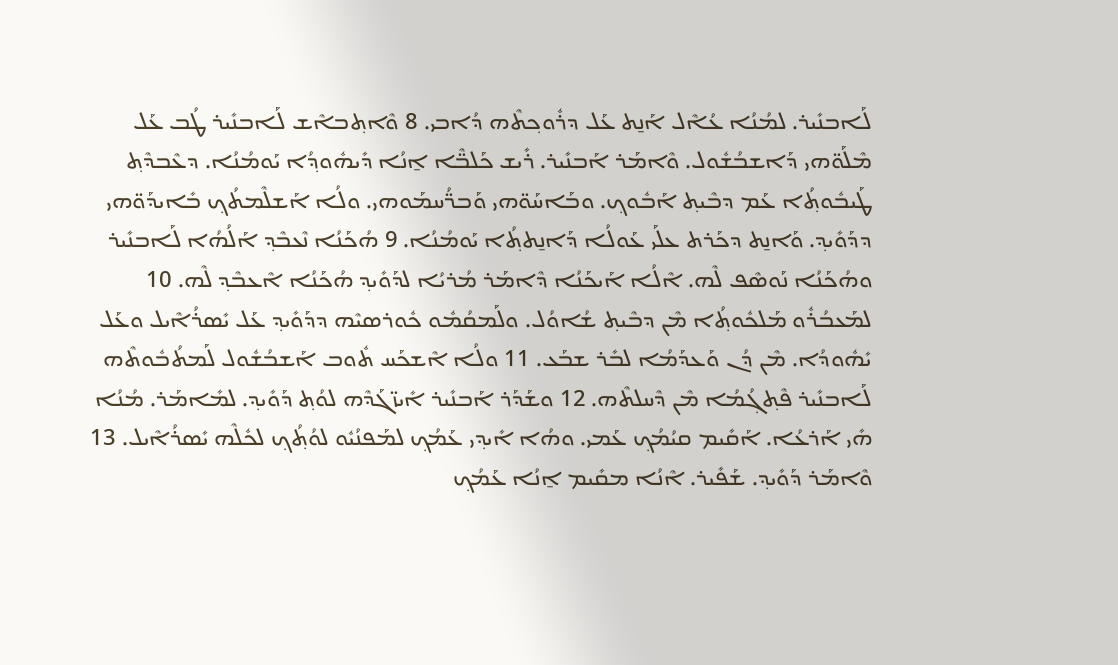ܠܰܐܒܢܺܝܪ. ܠܡܳܢܳܐ ܥܳܐܶܠ ܐܰܢ̱ܬ ܥܰܠ ܕܪܽܘܟ݂ܬܶܗ ܕܳܐܒܝ. 8 ܘܶܐܬ݂ܒܐܶܫ ܠܰܐܒܢܺܝܪ ܛܳܒ ܥܰܠ ܡܶܠܰܘ̈ܗܝ ܕܰܐܫܒܳܫܽܘܠ. ܘܶܐܡܰܪ ܐܰܒܢܺܝܪ. ܪܺܝܫ ܟܰܠܒ̈ܶܐ ܐ̱ܢܳܐ ܕܺܝܗܽܘܕ݂ܳܐ ܝܰܘܡܳܢܳܐ. ܕܥܶܒܕܶܬ݂ ܛܰܝܒܽܘܬ݂ܳܐ ܥܰܡ ܕܒܶܝܬ݂ ܐܰܒܽܘܟ݂. ܘܒܰܐܚܰܘ̈ܗܝ ܘܰܒܖ̈ܳܚܡܰܘܗܝ. ܘܠܳܐ ܐܰܫܠܶܡܬܳܟ݂ ܒܺܐܝܕܰܘ̈ܗܝ ܕܕܰܘܺܝܕ݂. ܘܰܐܢ̱ܬ ܕܟܰܪܬ ܥܠܰܝ ܥܰܘܠܳܐ ܕܰܐܢ̱ܬܬ݂ܳܐ ܝܰܘܡܳܢܳܐ. 9 ܗܳܟܰܢܳܐ ܢܶܥܒܶܕ݂ ܐܰ‌ܠܳܗܳܐ ܠܰܐܒܢܺܝܪ ܘܗܳܟܰܢܳܐ ܢܰܘܣܶܦ ܠܶܗ. ܐܶܠܳܐ ܐܰܝܟܰܢܳܐ ܕܶܐܡܰܪ ܡܳܪܝܳܐ ܠܕܰܘܺܝܕ݂ ܗܳܟܰܢܳܐ ܐܶܥܒܶܕ݂ ܠܶܗ. 10 ܠܡܰܥܒܳܪܽܘ ܡܰܠܟܽܘܬ݂ܳܐ ܡܶܢ ܕܒܶܝܬ݂ ܫܳܐܘܳܠ. ܘܠܰܡܩܳܡܽܘ ܟܽܘܪܣܝܶܗ ܕܕܰܘܺܝܕ݂ ܥܰܠ ܝܺܣܪܳܐܶܝܠ ܘܥܰܠ ܝܺܗܽܘܕܳܐ. ܡܶܢ ܕܳܢ ܘܰܥܕܰܡܳܐ ܠܒܺܪ ܫܒܰܥ. 11 ܘܠܳܐ ܐܶܫܟܰܚ ܬܽܘܒ ܐܰܫܒܳܫܽܘܠ ܠܰܡܬܳܒܽܘܬܶܗ ܠܰܐܒܢܺܝܪ ܦܶܬ݂ܓ݂ܳܡܳܐ ܡܶܢ ܕܶܚܠܬܶܗ. 12 ܘܫܰܕܰܪ ܐܰܒܢܺܝܪ ܐܺܝܙ̈ܓܰܕܶܗ ܠܘܳܬ݂ ܕܰܘܺܝܕ݂. ܠܡܺܐܡܰܪ. ܡܳܢܳܐ ܗܺܝ ܐܰܪܥܳܐ. ܐܰܩܺܝܡ ܩܝܳܡܳܟ݂ ܥܰܡܝ. ܘܗܳܐ ܐܺܝܕ݂ܝ ܥܰܡܳܟ݂ ܠܡܰܦܢܳܝܽܘ ܠܘܳܬ݂ܳܟ݂ ܠܟܽܠܶܗ ܝܺܣܪܳܐܶܝܠ. 13 ܘܶܐܡܰܪ ܕܰܘܺܝܕ݂. ܫܰܦܺܝܪ. ܐܶܢܳܐ ܡܩܺܝܡ ܐ̱ܢܳܐ ܥܰܡܳܟ݂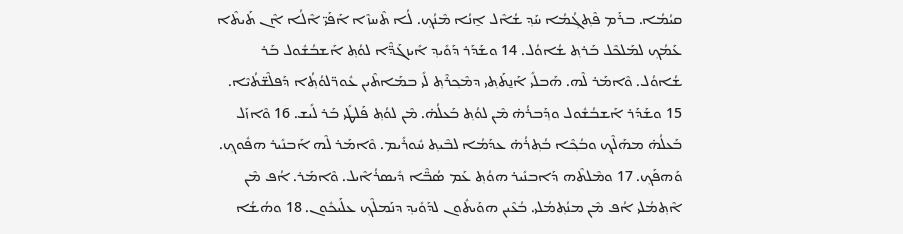ܩܝܳܡܳܐ. ܒܪܰܡ ܦܶܬ݂ܓ݂ܳܡܳܐ ܚܰܕ݂ ܫܳܐܶܠ ܐ̱ܢܳܐ ܡܶܢܳܟ݂. ܠܳܐ ܬܶܚܙܶܐ ܐܰܦܰܝ̈ ܐܶܠܳܐ ܐܶܢ ܬܰܝܬܶܐ ܥܰܡܳܟ݂ ܠܡܰܠܟܶܠ ܒܰܪܬ݂ ܫܳܐܘܳܠ. 14 ܘܫܰܕܰܪ ܕܰܘܺܝܕ݂ ܐܺܝܙܓܰܕ̈ܶܐ ܠܘܳܬ݂ ܐܰܫܒܳܫܽܘܠ ܒܰܪ ܫܳܐܘܳܠ. ܘܶܐܡܰܪ ܠܶܗ. ܗܰܒܠܺܝ ܐܰܢ̱ܬܰܬ݂ܝ ܕܡܶܟ݂ܪܶܬ݂ ܠܺܝ ܒܡܰܐܬܶܝܢ ܥܽܘܖ̈ܠܘܳܬ݂ܳܐ ܕܰܦܠܶܫ̈ܬܳܝܶܐ. 15 ܘܫܰܕܰܪ ܐܰܫܒܳܫܽܘܠ ܘܕ݂ܰܒܪܳܗ̇ ܡܶܢ ܠܘܳܬ݂ ܒܰܥܠܳܗ̇. ܡܶܢ ܠܘܳܬ݂ ܦܰܠܛܺܝ ܒܰܪ ܠܺܝܫ. 16 ܘܶܐܙܰܠ ܒܰܥܠܳܗ̇ ܡܗܰܠܶܟ݂ ܘܒܳܟ݂ܶܐ ܒܳܬ݂ܪܳܗ̇ ܥܕܰܡܳܐ ܠܒܶܝܬ݂ ܚܽܘܪܺܝܡ. ܘܶܐܡܰܪ ܠܶܗ ܐܰܒܢܺܝܪ ܗܦܽܘܟ݂. ܘܰܗܦܰܟ݂. 17 ܘܡܶܠܬܶܗ ܕܰܐܒܢܺܝܪ ܗܘܳܬ݂ ܥܰܡ ܣܳܒ̈ܶܐ ܕܺܝܣܪܳܐܶܝܠ. ܘܶܐܡܰܪ. ܐܳܦ ܡܶܢ ܐܶܬ݂ܡܳܠܝ ܐܳܦ ܡܶܢ ܡܢܳܬ݂ܡܳܠܝ. ܒܳܥܶܝܢ ܗܘܰܝܬܽܘܢ ܠܕܰܘܺܝܕ݂ ܕܢܰܡܠܶܟ݂ ܥܠܰܝܟܽܘܢ. 18 ܘܗܳܫܳܐ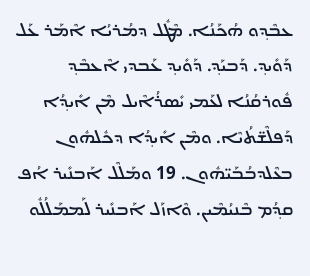ܥܒܶܕ݂ܘ ܗܳܟܰܢܳܐ. ܡܶܛܽܠ ܕܡܳܪܝܳܐ ܐܶܡܰܪ ܥܰܠ ܕܰܘܺܝܕ݂. ܕܰܒܝܰܕ݂. ܕܰܘܺܝܕ݂ ܥܰܒܕܝ ܐܶܥܒܶܕ݂ ܦܽܘܪܩܳܢܳܐ ܠܥܰܡܝ ܝܺܣܪܳܐܶܝܠ ܡܶܢ ܐܺܝܕ݂ܳܐ ܕܰܦܠܶܫ̈ܬܳܝܶܐ. ܘܡܶܢ ܐܺܝܕ݂ܳܐ ܕܟܽܠܗܽܘܢ ܒܥܶܠܕܒܳܒܰܝ̈ܗܽܘܢ. 19 ܘܡܰܠܶܠ ܐܰܒܢܺܝܪ ܐܳܦ ܩܕ݂ܳܡ ܒܶܢܝܳܡܶܝܢ. ܘܶܐܙܰܠ ܐܰܒܢܺܝܪ ܠܰܡܡܰܠܳܠܽܘ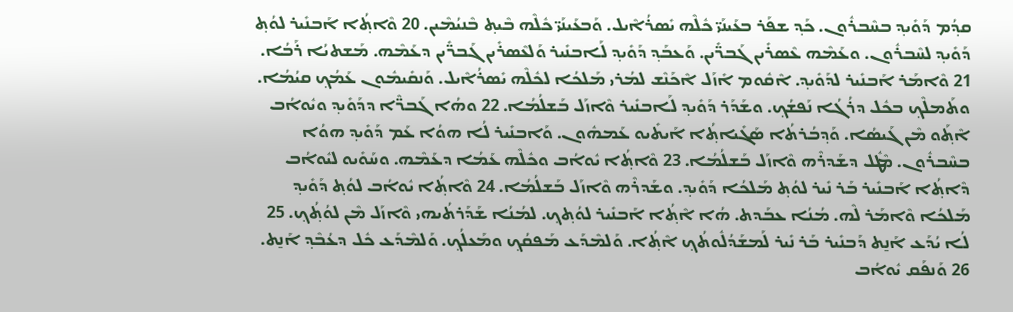ܩܕ݂ܳܡ ܕܰܘܺܝܕ݂ ܒܚܶܒܪܽܘܢ. ܟܰܕ݂ ܫܦܰܪ ܒܥܰܝܢܰܝ̈ ܟܽܠܶܗ ܝܺܣܪܳܐܶܝܠ. ܘܰܒܥܰܝܢܰܝ̈ ܟܽܠܶܗ ܒܶܝܬ݂ ܒܶܢܝܳܡܶܝܢ. 20 ܘܶܐܬ݂ܳܐ ܐܰܒܢܺܝܪ ܠܘܳܬ݂ ܕܰܘܺܝܕ݂ ܠܚܶܒܪܽܘܢ. ܘܥܰܡܶܗ ܥܶܣܪܺܝܢ ܓܰܒܖ̈ܺܝܢ. ܘܰܥܒܰܕ݂ ܕܰܘܺܝܕ݂ ܠܰܐܒܢܺܝܪ ܘܰܠܥܶܣܪܺܝܢ ܓܰܒܖ̈ܺܝܢ ܕܥܰܡܶܗ. ܡܰܫܬܝܳܐ ܪܰܒܳܐ. 21 ܘܶܐܡܰܪ ܐܰܒܢܺܝܪ ܠܕܰܘܺܝܕ݂. ܐܶܩܽܘܡ ܐܺܙܰܠ ܐܶܟܰܢܶܫ ܠܡܳܪܝ ܡܰܠܟܳܐ ܠܟܽܠܶܗ ܝܺܣܪܳܐܶܝܠ. ܘܰܢܩܺܝܡܽܘܢ ܥܰܡܳܟ݂ ܩܝܳܡܳܐ. ܘܬܰܡܠܶܟ݂ ܒܟܽܠ ܕܪܳܓܳܐ ܢܰܦܫܳܟ݂. ܘܫܰܕܰܪ ܕܰܘܺܝܕ݂ ܠܰܐܒܢܺܝܪ ܘܶܐܙܰܠ ܒܰܫܠܳܡܳܐ. 22 ܘܗܳܐ ܓܰܒܖ̈ܶܐ ܕܕܰܘܺܝܕ݂ ܘܝܽܘܐܳܒ ܐܶܬ݂ܰܘ ܡܶܢ ܓܰܝܣܳܐ. ܘܰܕ݂ܒܳܪܬܳܐ ܣܰܓܺܝܐܬ݂ܳܐ ܐܰܝܬܺܝܘ ܥܰܡܗܽܘܢ. ܘܰܐܒܢܺܝܪ ܠܳܐ ܗܘܳܐ ܥܰܡ ܕܰܘܺܝܕ݂ ܗܘܳܐ ܒܚܶܒܪܽܘܢ. ܡܶܛܽܠ ܕܫܰܕܪܶܗ ܘܶܐܙܰܠ ܒܰܫܠܳܡܳܐ. 23 ܘܶܐܬ݂ܳܐ ܝܽܘܐܳܒ ܘܟܽܠܶܗ ܥܰܡܳܐ ܕܥܰܡܶܗ. ܘܚܰܘܺܝܘ ܠܝܽܘܐܳܒ ܕܶܐܬ݂ܳܐ ܐܰܒܢܺܝܪ ܒܰܪ ܢܺܝܪ ܠܘܳܬ݂ ܡܰܠܟܳܐ ܕܰܘܺܝܕ݂. ܘܫܰܕܪܶܗ ܘܶܐܙܰܠ ܒܰܫܠܳܡܳܐ. 24 ܘܶܐܬ݂ܳܐ ܝܽܘܐܳܒ ܠܘܳܬ݂ ܕܰܘܺܝܕ݂ ܡܰܠܟܳܐ ܘܶܐܡܰܪ ܠܶܗ. ܡܳܢܳܐ ܥܒܰܕܬ. ܗܳܐ ܐܶܬ݂ܳܐ ܐܰܒܢܺܝܪ ܠܘܳܬ݂ܟ݂. ܠܡܳܢܳܐ ܫܰܕܰܪܬܳܝܗܝ ܘܶܐܙܰܠ ܡܶܢ ܠܘܳܬ݂ܳܟ݂. 25 ܠܳܐ ܝܳܕܰܥ ܐܰܢ̱ܬ ܕܰܒܢܺܝܪ ܒܰܪ ܢܺܝܪ ܠܰܡܫܰܕܳܠܽܘܬܳܟ݂ ܐܶܬ݂ܳܐ. ܘܰܠܡܶܕܰܥ ܡܰܦܩܳܟ݂ ܘܡܰܥܠܳܟ݂. ܘܰܠܡܶܕܰܥ ܟܽܠ ܕܥܳܒܶܕ݂ ܐܰܢ̱ܬ. 26 ܘܰܢܦܰܩ ܝܽܘܐܳܒ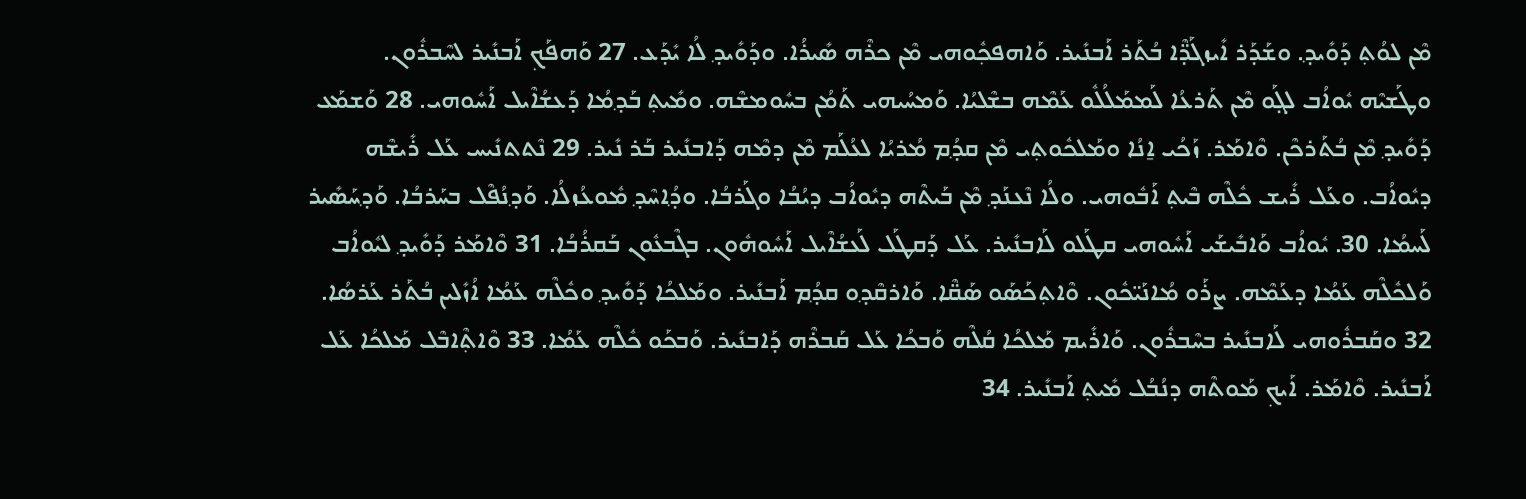ܡܶܢ ܠܘܳܬ݂ ܕܰܘܺܝܕ݂. ܘܫܰܕܰܪ ܐܺܝܙܓܰܕ̈ܶܐ ܒܳܬܰܪ ܐܰܒܢܺܝܪ. ܘܰܐܗܦܟ݂ܽܘܗܝ ܡܶܢ ܟܪܶܗ ܣܺܝܪܳܐ. ܘܕܰܘܺܝܕ݂ ܠܳܐ ܝܺܕܰܥ. 27 ܘܰܗܦܰܟ݂ ܐܰܒܢܺܝܪ ܠܚܶܒܪܽܘܢ. ܘܛܰܫܝܶܗ ܝܽܘܐܳܒ ܠܓ̣ܰܘ ܡܶܢ ܬܰܪܥܳܐ ܠܰܡܡܰܠܳܠܽܘ ܥܰܡܶܗ ܒܫܶܠܝܳܐ. ܘܰܡܚܳܝܗܝ ܬܰܡܳܢ ܒܚܽܘܡܫܶܗ. ܘܡܺܝܬ݂ ܒܰܕ݂ܡܳܐ ܕܰܥܫܳܐܶܝܠ ܐܰܚܽܘܗܝ. 28 ܘܰܫܡܰܥ ܕܰܘܺܝܕ݂ ܡܶܢ ܒܳܬܰܪܟܶܢ. ܘܶܐܡܰܪ. ܙܰܟܳܝ ܐ̱ܢܳܐ ܘܡܰܠܟܽܘܬ݂ܝ ܡܶܢ ܩܕ݂ܳܡ ܡܳܪܝܳܐ ܠܥܳܠܰܡ ܡܶܢ ܕܡܶܗ ܕܰܐܒܢܺܝܪ ܒܰܪ ܢܺܝܪ. 29 ܢܶܬܬܢܺܝܚ ܥܰܠ ܪܺܝܫܶܗ ܕܝܽܘܐܳܒ. ܘܥܰܠ ܪܺܝܫ ܟܽܠܶܗ ܒܶܝܬ݂ ܐܰܒܽܘܗܝ. ܘܠܳܐ ܢܶܥܢܰܕ݂ ܡܶܢ ܒܰܝܬܶܗ ܕܝܽܘܐܳܒ ܕܝܳܒܳܐ ܘܓܰܪܒܳܐ. ܘܕ݂ܳܐܚܶܕ݂ ܡܽܘܥܳܙܠܳܐ. ܘܰܕ݂ܢܳܦܶܠ ܒܚܰܪܒܳܐ. ܘܰܕ݂ܚܰܣܺܝܪ ܠܰܚܡܳܐ. 30. ܝܽܘܐܳܒ ܘܰܐܒܺܝܫܰܝ ܐܰܚܽܘܗܝ ܩܛܰܠܘ ܠܰܐܒܢܺܝܪ. ܥܰܠ ܕܰܩܛܰܠ ܠܰܥܫܳܐܶܝܠ ܐܰܚܽܘܗܽܘܢ. ܒܓܶܒܥܽܘܢ ܒܰܩܪܳܒܳܐ. 31 ܘܶܐܡܰܪ ܕܰܘܺܝܕ݂ ܠܝܽܘܐܳܒ ܘܰܠܟܽܠܶܗ ܥܰܡܳܐ ܕܥܰܡܶܗ. ܨܪܰܘ ܡܳܐܢܰܝ̈ܟܽܘܢ. ܘܶܐܬ݂ܟܰܣܰܘ ܣܰܩ̈ܶܐ. ܘܰܐܪܩܶܕ݂ܘ ܩܕ݂ܳܡ ܐܰܒܢܺܝܪ. ܘܡܰܠܟܳܐ ܕܰܘܺܝܕ݂ ܘܟܽܠܶܗ ܥܰܡܳܐ ܐܳܙܺܠܝܢ ܒܳܬܰܪ ܥܰܪܣܳܐ. 32 ܘܩܰܒܪܽܘܗܝ ܠܰܐܒܢܺܝܪ ܒܚܶܒܪܽܘܢ. ܘܰܐܪܺܝܡ ܡܰܠܟܳܐ ܩܳܠܶܗ ܘܰܒܟܳܐ ܥܰܠ ܩܰܒܪܶܗ ܕܰܐܒܢܺܝܪ. ܘܰܒܟܰܘ ܟܽܠܶܗ ܥܰܡܳܐ. 33 ܘܶܐܬ݂ܶܐܒܶܠ ܡܰܠܟܳܐ ܥܰܠ ܐܰܒܢܺܝܪ. ܘܶܐܡܰܪ. ܐܰܝܟ݂ ܡܰܘܬܶܗ ܕܢܳܒܳܠ ܡܺܝܬ݂ ܐܰܒܢܺܝܪ. 34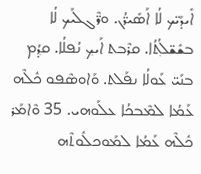ܐܺܝܕܰܝ̈ܟ ܠܳܐ ܐܰܣܺܝܖ̈ܳܢ. ܘܖ̈ܶܓܠܰܝܟ ܠܳܐ ܒܫܺܫ̈ܠܳܬ݂ܳܐ. ܩܪܶܒܬ ܐܰܝܟ݂ ܢܳܦܠܳܐ. ܩܕ݂ܳܡ ܒܢܰܝ̈ ܥܰܘܠܳܐ ܢܦܰܠܬ. ܘܰܐܘܣܶܦܘ ܟܽܠܶܗ ܥܰܡܳܐ ܠܡܶܒܟܳܐ ܥܠܰܘܗܝ. 35 ܘܶܐܡܰܪ ܟܽܠܶܗ ܥܰܡܳܐ ܠܡܰܘܟܠܽܘܬܶܗ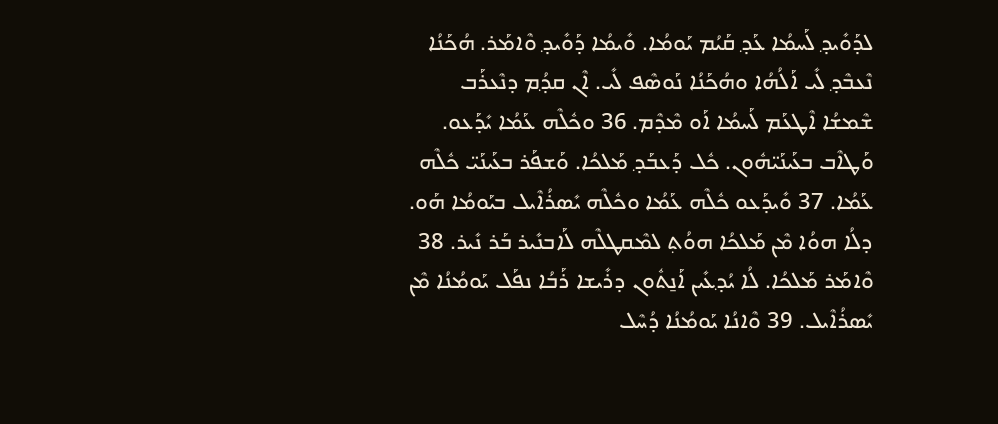ܠܕܰܘܺܝܕ݂ ܠܰܚܡܳܐ ܥܰܕ݂ ܩܰܝܳܡ ܝܰܘܡܳܐ. ܘܺܝܡܳܐ ܕܰܘܺܝܕ݂ ܘܶܐܡܰܪ. ܗܳܟܰܢܳܐ ܢܶܥܒܶܕ݂ ܠܺܝ ܐܰ‌ܠܳܗܳܐ ܘܗܳܟܰܢܳܐ ܢܰܘܣܶܦ ܠܺܝ. ܐܶܢ ܩܕ݂ܳܡ ܕܢܶܥܪܰܒ ܫܶܡܫܳܐ ܐܶܛܥܰܡ ܠܰܚܡܳܐ ܐܰܘ ܡܶܕܶܡ. 36 ܘܟܽܠܶܗ ܥܰܡܳܐ ܝܺܕܰܥܘ. ܘܰܛܐܶܒ ܒܥܰܝܢܰܝ̈ܗܽܘܢ. ܟܽܠ ܕܰܥܒܰܕ݂ ܡܰܠܟܳܐ. ܘܰܫܦܰܪ ܒܥܰܝܢܰܝ̈ ܟܽܠܶܗ ܥܰܡܳܐ. 37 ܘܺܝܕܰܥܘ ܟܽܠܶܗ ܥܰܡܳܐ ܘܟܽܠܶܗ ܝܺܣܪܳܐܶܝܠ ܒܝܰܘܡܳܐ ܗܰܘ. ܕܠܳܐ ܗܘܳܐ ܡܶܢ ܡܰܠܟܳܐ ܗܘܳܬ݂ ܠܡܶܩܛܠܶܗ ܠܰܐܒܢܺܝܪ ܒܰܪ ܢܺܝܪ. 38 ܘܶܐܡܰܪ ܡܰܠܟܳܐ. ܠܳܐ ܝܳܕ݂ܥܺܝܢ ܐܰܢ̱ܬܽܘܢ ܕܪܺܝܫܐ ܪܰܒܳܐ ܢܦܰܠ ܝܰܘܡܳܢܳܐ ܡܶܢ ܝܺܣܪܳܐܶܝܠ. 39 ܘܶܐܢܳܐ ܝܰܘܡܳܢܳܐ ܕܳܚܶܠ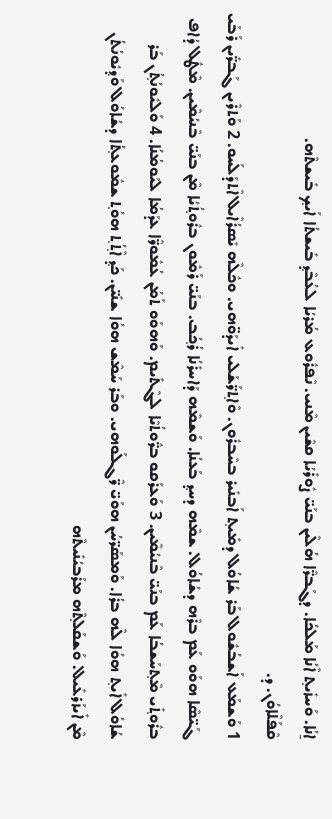ܐ̱ܢܳܐ. ܘܰܚܙܺܝܬ݂ ܐܶܢܳܐ ܡܰܠܟܳܐ. ܕܓܰܒܖ̈ܶܐ ܗܳܠܶܝܢ ܒܢܰܝ̈ ܨܽܘܪܺܝܳܐ ܩܫܶܝܢ ܡܶܢܝ. ܢܶܦܪܽܘܥ ܡܳܪܝܳܐ ܠܥܳܒܶܕ݂ ܒܺܝܫܬܳܐ ܐܰܝܟ݂ ܒܺܝܫܬܶܗ.
ܩܶܦܰܠܶܐܘܳܢ. ܕ.
1 ܘܰܫܡܰܥ ܐܰܫܒܳܫܽܘܠ ܒܰܪ ܫܳܐܘܳܠ ܕܡܺܝܬ݂ ܐܰܒܢܺܝܪ ܒܚܶܒܪܽܘܢ. ܘܶܐܬ݂ܖ̈ܰܫܰܠܝ ܐܺܝܕܰܘ̈ܗܝ. ܘܟܽܠܶܗ ܝܺܣܪܳܐܶܝܠ ܐܶܬܕܰܠܰܚܘ. 2 ܘܰܬܪܶܝܢ ܓܰܒܖ̈ܺܝܢ ܪܰܒܰܝ ܓܰܝ̈ܣܶܐ ܗܘܰܘ ܥܰܡ ܒܪܶܗ ܕܫܳܐܘܳܠ. ܫܡܶܗ ܕܚܕ݂ ܒܰܥܢܳܐ. ܘܰܫܡܶܗ ܕܰܐܚܪܺܢܳܐ ܪܳܟ݂ܳܒ. ܒܢܰܝ̈ ܪܰܡܽܘܢ ܒܪܽܘܬ݂ܳܝܳܐ ܡܶܢ ܒܢܰܝ̈ ܒܶܢܝܳܡܶܝܢ. ܡܶܛܽܠ ܕܳܐܦ ܒܪܽܘܬ݂ܺܝ ܡܶܬ݂ܚܰܫܒܳܐ ܥܰܡ ܒܢܰܝ̈ ܒܶܢܝܳܡܶܝܢ. 3 ܘܰܥܪܰܩܘ ܒܖ̈ܽܘܬܳܝܶܐ ܠܓܶܬܺܝܡ. ܘܰܗܘܰܘ ܬܰܡܳܢ ܥܳܡܽܘܖ̈ܶܐ ܥܕܰܡܳܐ ܠܝܰܘܡܳܢܳܐ. 4 ܘܰܠܝܽܘܢܳܬ݂ܳܢ ܒܰܪ ܫܳܐܘܳܠ ܐܺܝܬ݂ ܗܘܳܐ ܠܶܗ ܒܪܳܐ. ܘܰܡܣܰܖ̈ܚܳܢ ܗܘܰܝ̈ ܖ̈ܶܓܠܰܘܗܝ. ܘܒܰܪ ܚܰܡܶܫ ܗܘܳܐ ܫܢܺܝ̈ܢ. ܟܰܕ݂ ܐܶܬ݂ܳܬ݂ ܗܘܳܬ݂ ܫܡܽܘܥܬ݂ܳܐ ܕܫܳܐܘܳܠ ܘܰܕ݂ܝܽܘܢܳܬܳܢ ܡܶܢ ܐܺܝܙܰܪܥܺܝܠ. ܘܰܫܩܰܠܬ݂ܶܗ ܡܪܰܒܝܳܢܺܝܬܶܗ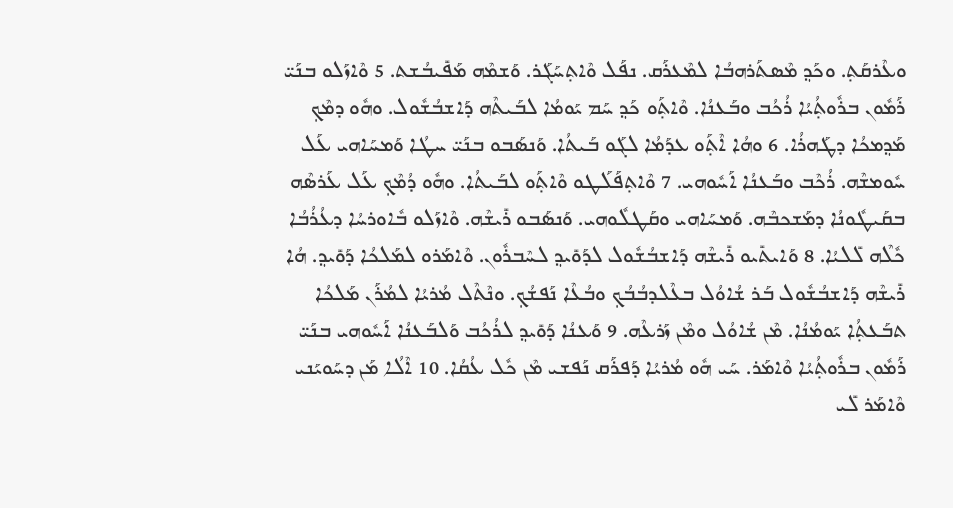ܘܥܶܪܩܰܬ݂. ܘܟܰܕ݂ ܡܶܣܬܰܪܗܒܳܐ ܠܡܶܥܪܰܩ. ܢܦܰܠ ܘܶܐܬ݂ܚܰܓܰܪ. ܘܰܫܡܶܗ ܡܰܦܺܝܒܳܫܬ. 5 ܘܶܐܙܰܠܘ ܒܢܰܝ̈ ܪܰܡܽܘܢ ܒܪܽܘܬ݂ܳܝܳܐ ܪܳܟܳܒ ܘܒܰܥܢܳܐ. ܘܶܐܬ݂ܰܘ ܟܰܕ݂ ܚܰܡ ܝܰܘܡܳܐ ܠܒܰܝܬܶܗ ܕܰܐܫܒܳܫܽܘܠ. ܘܗܽܘ ܕܡܶܟ݂ ܡܰܕ݂ܡܟܳܐ ܕܛܰܗܪܳܐ. 6 ܘܗܳܐ ܐܶܬ݂ܰܘ ܥܕܰܡܳܐ ܠܓܰܘ ܒܰܝܬܳܐ. ܘܰܢܣܰܒܘ ܒܢܰܝ̈ ܚܛܳܐ ܘܰܡܚܰܐܗܝ ܥܰܠ ܚܽܘܡܫܶܗ. ܪܳܟܶܒ ܘܒܰܥܢܳܐ ܐܰܚܽܘܗܝ. 7 ܘܶܐܬ݂ܦܰܠܰܛܘ ܘܶܐܬ݂ܰܘ ܠܒܰܝܬܳܐ. ܘܗܽܘ ܕܳܡܶܟ݂ ܥܰܠ ܥܰܪܣܶܗ ܒܩܰܝܛܽܘܢܳܐ ܕܡܰܫܟܒܶܗ. ܘܰܡܚܰܐܗܝ ܘܩܰܛܠܽܘܗܝ. ܘܰܢܣܰܒܘ ܪܺܝܫܶܗ. ܘܶܐܙܰܠܘ ܒܽܐܘܪܚܳܐ ܕܥܳܪܳܒܳܐ ܟܽܠܶܗ ܠܺܠܝܳܐ. 8 ܘܰܐܝܬܺܝܘ ܪܺܝܫܶܗ ܕܰܐܫܒܳܫܽܘܠ ܠܕܰܘܺܝܕ݂ ܠܚܶܒܪܽܘܢ. ܘܶܐܡܰܪܘ ܠܡܰܠܟܳܐ ܕܰܘܺܝܕ݂. ܗܳܐ ܪܺܝܫܶܗ ܕܰܐܫܒܳܫܽܘܠ ܒܰܪ ܫܳܐܘܳܠ ܒܥܶܠܕܒܳܒܳܟ݂ ܘܒܳܥܶܐ ܢܰܦܫܳܟ݂. ܘܢܶܬܶܠ ܡܳܪܝܳܐ ܠܡܳܪܰܢ ܡܰܠܟܳܐ ܬܒܰܥܬ݂ܳܐ ܝܰܘܡܳܢܳܐ. ܡܶܢ ܫܳܐܘܳܠ ܘܡܶܢ ܙܰܪܥܶܗ. 9 ܘܰܥܢܳܐ ܕܰܘܺܝܕ݂ ܠܪܳܟܳܒ ܘܰܠܒܰܥܢܳܐ ܐܰܚܽܘܗܝ ܒܢܰܝ̈ ܪܰܡܽܘܢ ܒܪܽܘܬ݂ܳܝܳܐ ܘܶܐܡܰܪ. ܚܰܝ ܗܽܘ ܡܳܪܝܳܐ ܕܰܦܪܰܩ ܢܰܦܫܝ ܡܶܢ ܟܽܠ ܥܳܩܳܐ. 10 ܐܶܠܳܐ ܡܰܢ ܕܚܰܘܝܰܢܝ ܘܶܐܡܰܪ ܠܺܝ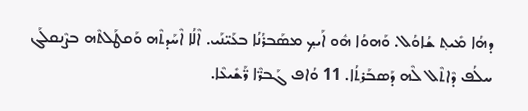ܕܗܳܐ ܡܺܝܬ݂ ܫܳܐܘܳܠ. ܘܰܗܘܳܐ ܗܽܘ ܐܰܝܟ݂ ܡܣܰܒܪܳܢܳܐ ܒܥܰܝ̈ܢܰܝ. ܐܶܠܳܐ ܐܶܚܰܕܬܶܗ ܘܰܩܛܰܠܬܶܗ ܒܨܶܢܩܠܰܓ ܚܠܳܦ ܕܶܐܬܶܠ ܠܶܗ ܕܰܣܒܰܪܬ݂ܳܐ. 11 ܘܳܐܦ ܓܰܒܖ̈ܶܐ ܖ̈ܰܫܺܝܥܶܐ.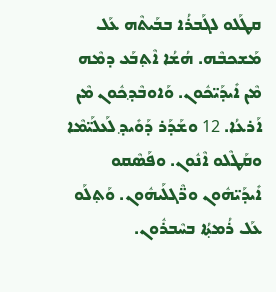ܩܛܰܠܘ ܠܓܰܒܪܳܐ ܒܒܰܝܬܶܗ ܥܰܠ ܡܰܫܟܒܶܗ. ܗܳܫܳܐ ܐܶܬ݂ܒܰܥ ܕܡܶܗ ܡܶܢ ܐܺܝܕܰܝ̈ܟܽܘܢ. ܘܰܐܘܒܶܕ݂ܟܽܘܢ ܡܶܢ ܐܰܪܥܳܐ. 12 ܘܫܰܕܰܪ ܕܰܘܺܝܕ݂ ܠܰܥܠܰܝ̈ܡܶܐ ܘܩܰܛܶܠܘ ܐܶܢܽܘܢ. ܘܦܰܣܶܩܘ ܐܺܝܕܰܝ̈ܗܽܘܢ ܘܖ̈ܶܓܠܰܝܗܽܘܢ. ܘܰܬ݂ܠܰܘ ܥܰܠ ܪܳܡܬ݂ܳܐ ܒܚܶܒܪܽܘܢ.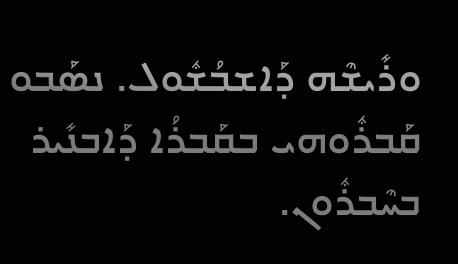ܘܪܺܝܫܶܗ ܕܰܐܫܒܳܫܽܘܠ. ܢܣܰܒܘ ܩܰܒܪܽܘܗܝ ܒܩܰܒܪܳܐ ܕܰܐܒܢܺܝܪ ܒܚܶܒܪܽܘܢ.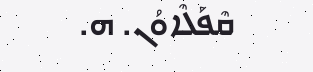ܩܶܦܰܠܶܐܘܳܢ. ܗ.